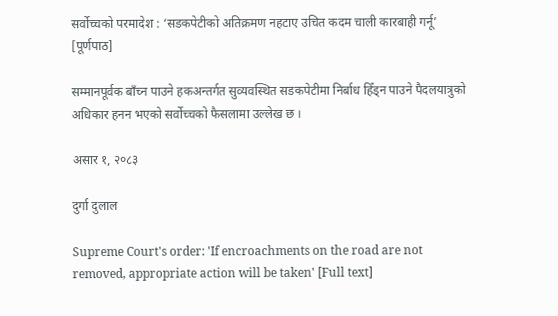सर्वोच्चको परमादेश : ‘सडकपेटीको अतिक्रमण नहटाए उचित कदम चाली कारबाही गर्नू’ [पूर्णपाठ]

सम्मानपूर्वक बाँच्न पाउने हकअन्तर्गत सुव्यवस्थित सडकपेटीमा निर्बाध हिँड्न पाउने पैदलयात्रुको अधिकार हनन भएको सर्वोच्चको फैसलामा उल्लेख छ ।

असार १, २०८३

दुर्गा दुलाल

Supreme Court's order: 'If encroachments on the road are not removed, appropriate action will be taken' [Full text]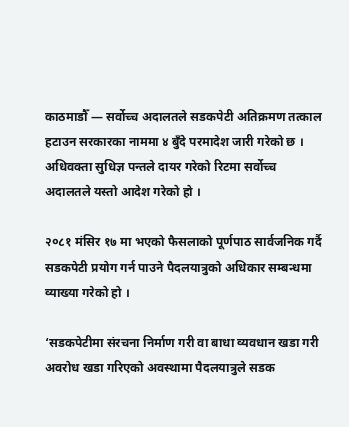काठमाडौँ — सर्वोच्च अदालतले सडकपेटी अतिक्रमण तत्काल हटाउन सरकारका नाममा ४ बुँदे परमादेश जारी गरेको छ । अधिवक्ता सुधिज्ञ पन्तले दायर गरेको रिटमा सर्वोच्च अदालतले यस्तो आदेश गरेको हो ।

२०८१ मंसिर १७ मा भएको फैसलाको पूर्णपाठ सार्वजनिक गर्दै सडकपेटी प्रयोग गर्न पाउने पैदलयात्रुको अधिकार सम्बन्धमा व्याख्या गरेको हो ।

‘सडकपेटीमा संरचना निर्माण गरी वा बाधा व्यवधान खडा गरी अवरोध खडा गरिएको अवस्थामा पैदलयात्रुले सडक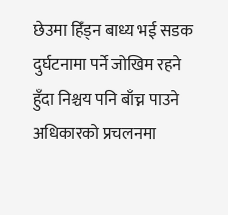छेउमा हिँड्न बाध्य भई सडक दुर्घटनामा पर्ने जोखिम रहने हुँदा निश्चय पनि बाँच्न पाउने अधिकारको प्रचलनमा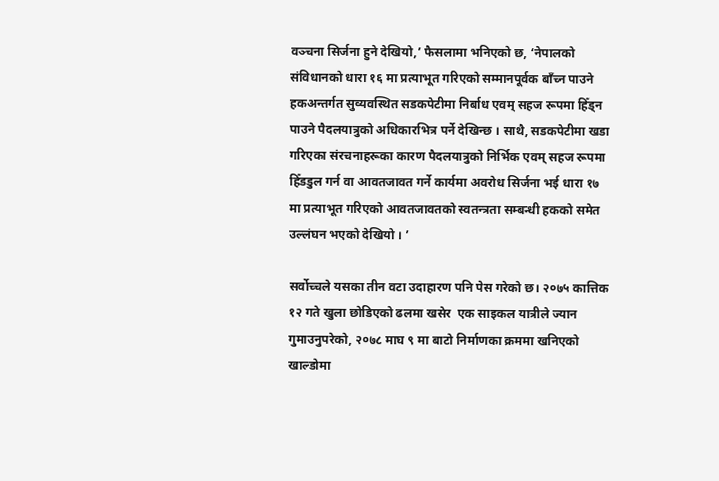वञ्चना सिर्जना हुने देखियो,’ फैसलामा भनिएको छ, ‘नेपालको संविधानको धारा १६ मा प्रत्याभूत गरिएको सम्मानपूर्वक बाँच्न पाउने हकअन्तर्गत सुव्यवस्थित सडकपेटीमा निर्बाध एवम् सहज रूपमा हिँड्न पाउने पैदलयात्रुको अधिकारभित्र पर्ने देखिन्छ । साथै, सडकपेटीमा खडा गरिएका संरचनाहरूका कारण पैदलयात्रुको निर्भिक एवम् सहज रूपमा हिँडडुल गर्न वा आवतजावत गर्ने कार्यमा अवरोध सिर्जना भई धारा १७ मा प्रत्याभूत गरिएको आवतजावतको स्वतन्त्रता सम्बन्धी हकको समेत उल्लंघन भएको देखियो । ’

सर्वोच्चले यसका तीन वटा उदाहारण पनि पेस गरेको छ। २०७५ कात्तिक १२ गते खुला छोडिएको ढलमा खसेर  एक साइकल यात्रीले ज्यान गुमाउनुपरेको, २०७८ माघ ९ मा बाटो निर्माणका क्रममा खनिएको खाल्डोमा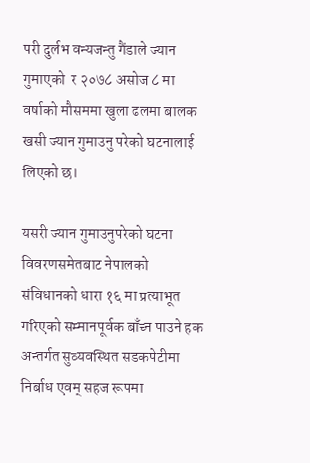परी दुर्लभ वन्यजन्तु गैंडाले ज्यान गुमाएको  र २०७८ असोज ८ मा वर्षाको मौसममा खुला ढलमा बालक खसी ज्यान गुमाउनु परेको घटनालाई लिएको छ।

यसरी ज्यान गुमाउनुपरेको घटना विवरणसमेतबाट नेपालको संविधानको धारा १६ मा प्रत्याभूत गरिएको सम्मानपूर्वक बाँच्न पाउने हक अन्तर्गत सुव्यवस्थित सडकपेटीमा निर्बाध एवम् सहज रूपमा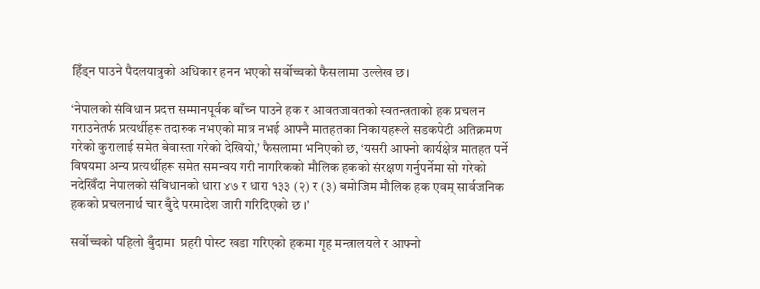हिँड्न पाउने पैदलयात्रुको अधिकार हनन भएको सर्वोच्चको फैसलामा उल्लेख छ।

‘नेपालको संविधान प्रदत्त सम्मानपूर्वक बाँच्न पाउने हक र आवतजावतको स्वतन्त्रताको हक प्रचलन गराउनेतर्फ प्रत्यर्थीहरू तदारुक नभएको मात्र नभई आफ्नै मातहतका निकायहरूले सडकपेटी अतिक्रमण गरेको कुरालाई समेत बेवास्ता गरेको देखियो,’ फैसलामा भनिएको छ, ‘यसरी आफ्नो कार्यक्षेत्र मातहत पर्ने विषयमा अन्य प्रत्यर्थीहरू समेत समन्वय गरी नागरिकको मौलिक हकको संरक्षण गर्नुपर्नेमा सो गरेको नदेखिँदा नेपालको संविधानको धारा ४७ र धारा १३३ (२) र (३) बमोजिम मौलिक हक एवम् सार्वजनिक हकको प्रचलनार्थ चार बुँदे परमादेश जारी गरिदिएको छ ।’

सर्वोच्चको पहिलो बुँदामा  प्रहरी पोस्ट खडा गरिएको हकमा गृह मन्त्रालयले र आफ्नो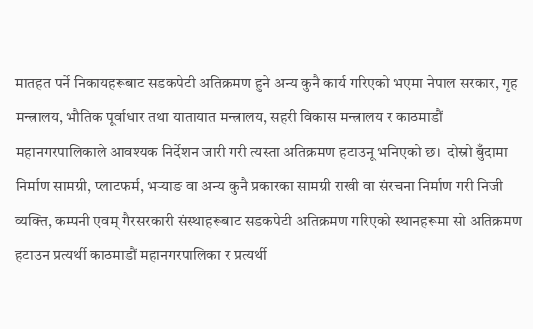मातहत पर्ने निकायहरूबाट सडकपेटी अतिक्रमण हुने अन्य कुनै कार्य गरिएको भएमा नेपाल सरकार, गृह मन्त्रालय, भौतिक पूर्वाधार तथा यातायात मन्त्रालय, सहरी विकास मन्त्रालय र काठमाडौं महानगरपालिकाले आवश्यक निर्देशन जारी गरी त्यस्ता अतिक्रमण हटाउनू भनिएको छ।  दोस्रो बुँदामा निर्माण सामग्री, प्लाटफर्म, भर्‍याङ वा अन्य कुनै प्रकारका सामग्री राखी वा संरचना निर्माण गरी निजी व्यक्ति, कम्पनी एवम् गैरसरकारी संस्थाहरूबाट सडकपेटी अतिक्रमण गरिएको स्थानहरूमा सो अतिक्रमण हटाउन प्रत्यर्थी काठमाडौं महानगरपालिका र प्रत्यर्थी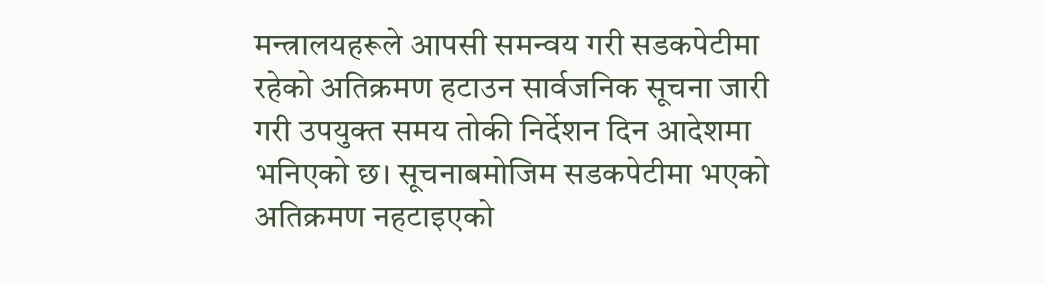मन्त्रालयहरूले आपसी समन्वय गरी सडकपेटीमा रहेको अतिक्रमण हटाउन सार्वजनिक सूचना जारी गरी उपयुक्त समय तोकी निर्देशन दिन आदेशमा भनिएको छ। सूचनाबमोजिम सडकपेटीमा भएको अतिक्रमण नहटाइएको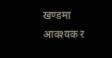खण्डमा आवश्यक र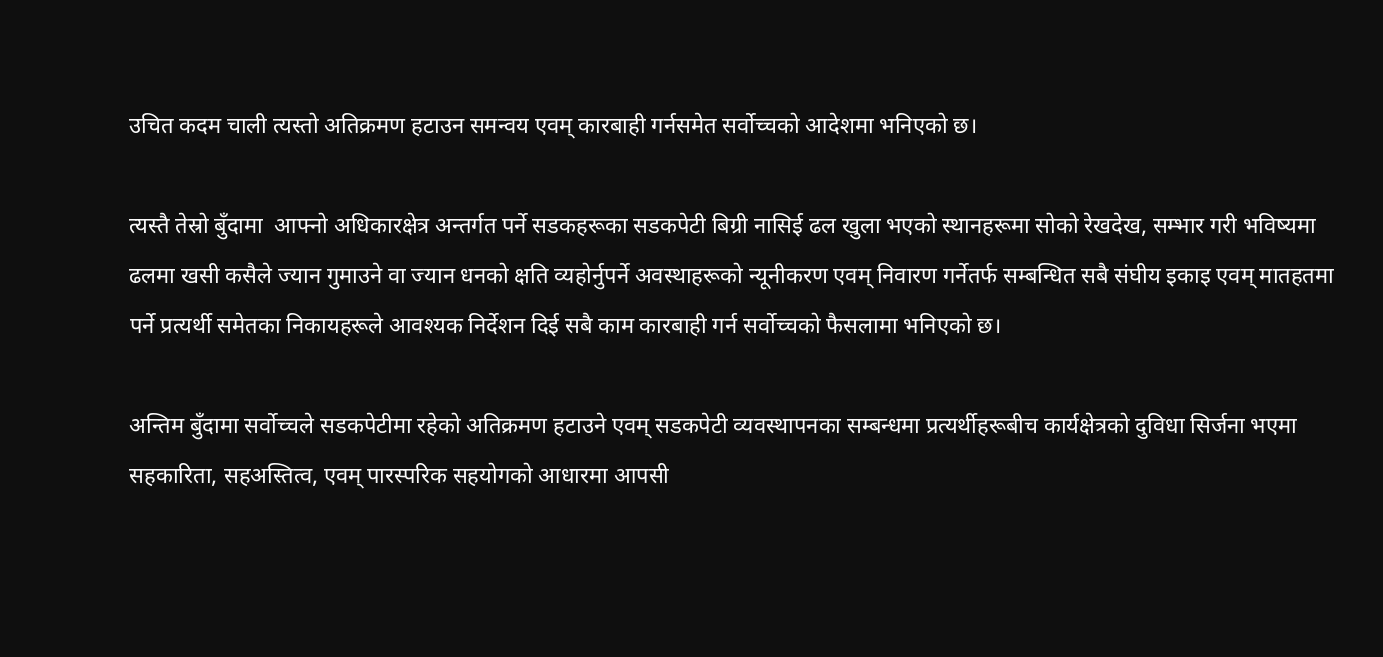उचित कदम चाली त्यस्तो अतिक्रमण हटाउन समन्वय एवम् कारबाही गर्नसमेत सर्वोच्चको आदेशमा भनिएको छ।

त्यस्तै तेस्रो बुँदामा  आफ्नो अधिकारक्षेत्र अन्तर्गत पर्ने सडकहरूका सडकपेटी बिग्री नासिई ढल खुला भएको स्थानहरूमा सोको रेखदेख, सम्भार गरी भविष्यमा ढलमा खसी कसैले ज्यान गुमाउने वा ज्यान धनको क्षति व्यहोर्नुपर्ने अवस्थाहरूको न्यूनीकरण एवम् निवारण गर्नेतर्फ सम्बन्धित सबै संघीय इकाइ एवम् मातहतमा पर्ने प्रत्यर्थी समेतका निकायहरूले आवश्यक निर्देशन दिई सबै काम कारबाही गर्न सर्वोच्चको फैसलामा भनिएको छ।

अन्तिम बुँदामा सर्वोच्चले सडकपेटीमा रहेको अतिक्रमण हटाउने एवम् सडकपेटी व्यवस्थापनका सम्बन्धमा प्रत्यर्थीहरूबीच कार्यक्षेत्रको दुविधा सिर्जना भएमा सहकारिता, सहअस्तित्व, एवम् पारस्परिक सहयोगको आधारमा आपसी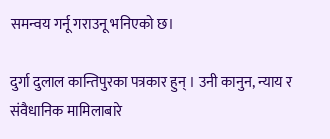समन्वय गर्नू गराउनू भनिएको छ।

दुर्गा दुलाल कान्तिपुरका पत्रकार हुन् । उनी कानुन, न्याय र संवैधानिक मामिलाबारे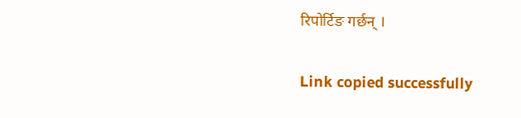रिपोर्टिङ गर्छन् ।

Link copied successfully